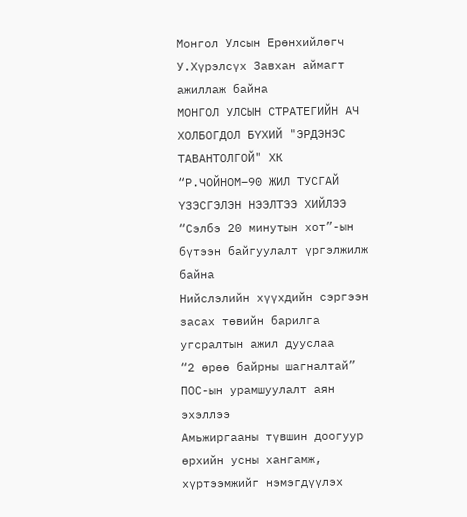Монгол Улсын Ерөнхийлөгч У.Хүрэлсүх Завхан аймагт ажиллаж байна
МОНГОЛ УЛСЫН СТРАТЕГИЙН АЧ ХОЛБОГДОЛ БҮХИЙ "ЭРДЭНЭС ТАВАНТОЛГОЙ" ХК
“Р.ЧОЙНОМ–90 ЖИЛ ТУСГАЙ ҮЗЭСГЭЛЭН НЭЭЛТЭЭ ХИЙЛЭЭ
“Сэлбэ 20 минутын хот”-ын бүтээн байгуулалт үргэлжилж байна
Нийслэлийн хүүхдийн сэргээн засах төвийн барилга угсралтын ажил дууслаа
“2 өрөө байрны шагналтай” ПОС-ын урамшуулалт аян эхэллээ
Амьжиргааны түвшин доогуур өрхийн усны хангамж, хүртээмжийг нэмэгдүүлэх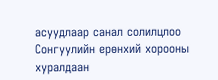асуудлаар санал солилцлоо
Сонгуулийн ерөнхий хорооны хуралдаан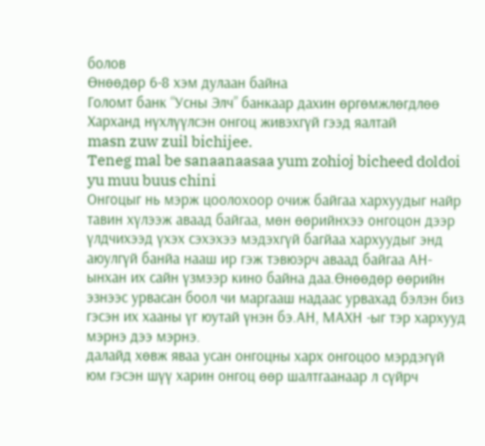болов
Өнөөдөр 6-8 хэм дулаан байна
Голомт банк “Усны Элч” банкаар дахин өргөмжлөгдлөө
Харханд нүхлүүлсэн онгоц живэхгүй гээд яалтай
masn zuw zuil bichijee.
Teneg mal be sanaanaasaa yum zohioj bicheed doldoi yu muu buus chini
Онгоцыг нь мэрж цоолохоор очиж байгаа хархуудыг найр тавин хүлээж аваад байгаа, мөн өөрийнхээ онгоцон дээр үлдчихээд үхэх сэхэхээ мэдэхгүй багйаа хархуудыг энд аюулгүй банйа нааш ир гэж тэвюэрч аваад байгаа АН-ынхан их сайн үзмээр кино байна даа.Өнөөдөр өөрийн эзнээс урвасан боол чи маргааш надаас урвахад бэлэн биз гэсэн их хааны үг юутай үнэн бэ.АН, МАХН -ыг тэр хархууд мэрнэ дээ мэрнэ.
далайд хөвж яваа усан онгоцны харх онгоцоо мэрдэгүй юм гэсэн шүү харин онгоц өөр шалтгаанаар л сүйрч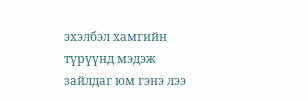эхэлбэл хамгийн түрүүнд мэдэж зайлдаг юм гэнэ лээ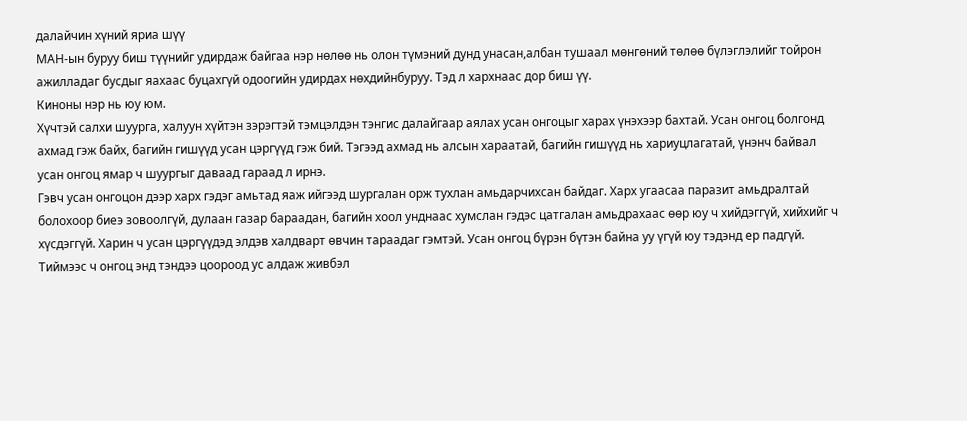далайчин хүний яриа шүү
МАН-ын буруу биш түүнийг удирдаж байгаа нэр нөлөө нь олон түмэний дунд унасан,албан тушаал мөнгөний төлөө бүлэглэлийг тойрон ажилладаг бусдыг яахаас буцахгүй одоогийн удирдах нөхдийнбуруу. Тэд л хархнаас дор биш үү.
Киноны нэр нь юу юм.
Хүчтэй салхи шуурга, халуун хүйтэн зэрэгтэй тэмцэлдэн тэнгис далайгаар аялах усан онгоцыг харах үнэхээр бахтай. Усан онгоц болгонд ахмад гэж байх, багийн гишүүд усан цэргүүд гэж бий. Тэгээд ахмад нь алсын хараатай, багийн гишүүд нь хариуцлагатай, үнэнч байвал усан онгоц ямар ч шуургыг даваад гараад л ирнэ.
Гэвч усан онгоцон дээр харх гэдэг амьтад яаж ийгээд шургалан орж тухлан амьдарчихсан байдаг. Харх угаасаа паразит амьдралтай болохоор биеэ зовоолгүй, дулаан газар бараадан, багийн хоол унднаас хумслан гэдэс цатгалан амьдрахаас өөр юу ч хийдэггүй, хийхийг ч хүсдэггүй. Харин ч усан цэргүүдэд элдэв халдварт өвчин тараадаг гэмтэй. Усан онгоц бүрэн бүтэн байна уу үгүй юу тэдэнд ер падгүй. Тиймээс ч онгоц энд тэндээ цоороод ус алдаж живбэл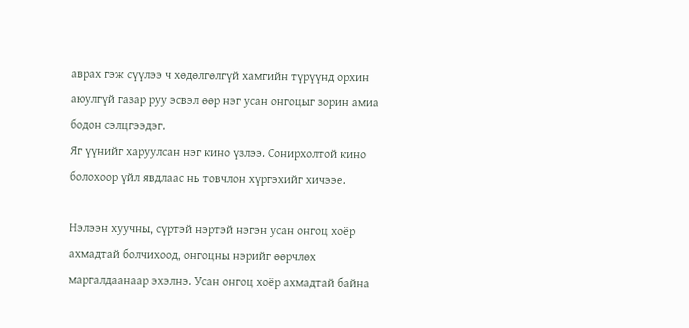аврах гэж сүүлээ ч хөдөлгөлгүй хамгийн түрүүнд орхин аюулгүй газар руу эсвэл өөр нэг усан онгоцыг зорин амиа бодон сэлцгээдэг.
Яг үүнийг харуулсан нэг кино үзлээ. Сонирхолтой кино болохоор үйл явдлаас нь товчлон хүргэхийг хичээе.

Нэлээн хуучны, сүртэй нэртэй нэгэн усан онгоц хоёр ахмадтай болчихоод, онгоцны нэрийг өөрчлөх маргалдаанаар эхэлнэ. Усан онгоц хоёр ахмадтай байна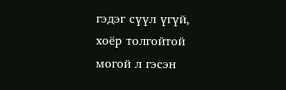гэдэг сүүл үгүй, хоёр толгойтой могой л гэсэн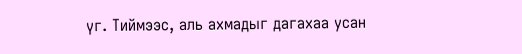үг. Тиймээс, аль ахмадыг дагахаа усан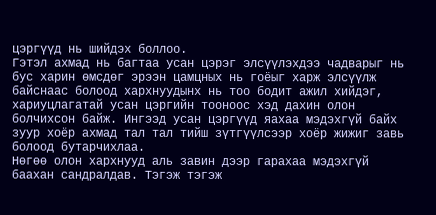цэргүүд нь шийдэх боллоо.
Гэтэл ахмад нь багтаа усан цэрэг элсүүлэхдээ чадварыг нь бус харин өмсдөг эрээн цамцных нь гоёыг харж элсүүлж байснаас болоод хархнуудынх нь тоо бодит ажил хийдэг, хариуцлагатай усан цэргийн тооноос хэд дахин олон болчихсон байж. Ингээд усан цэргүүд яахаа мэдэхгүй байх зуур хоёр ахмад тал тал тийш зүтгүүлсээр хоёр жижиг завь болоод бутарчихлаа.
Нөгөө олон хархнууд аль завин дээр гарахаа мэдэхгүй баахан сандралдав. Тэгэж тэгэж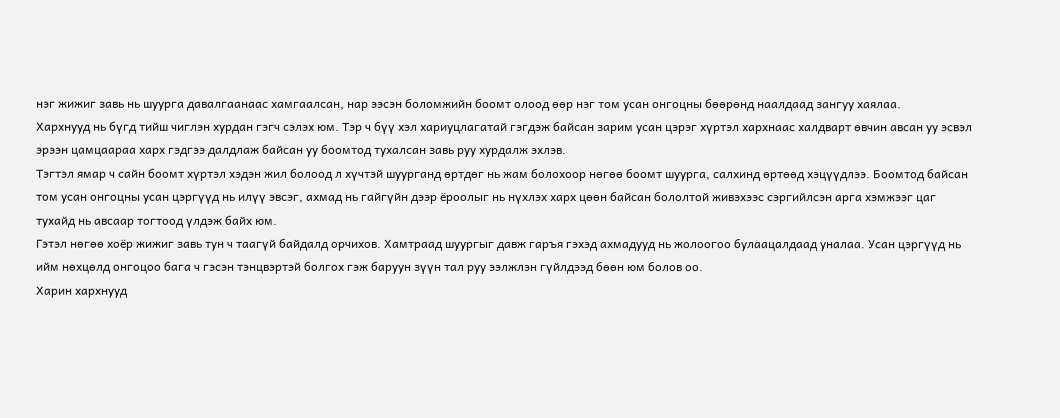нэг жижиг завь нь шуурга давалгаанаас хамгаалсан, нар ээсэн боломжийн боомт олоод өөр нэг том усан онгоцны бөөрөнд наалдаад зангуу хаялаа.
Хархнууд нь бүгд тийш чиглэн хурдан гэгч сэлэх юм. Тэр ч бүү хэл хариуцлагатай гэгдэж байсан зарим усан цэрэг хүртэл хархнаас халдварт өвчин авсан уу эсвэл эрээн цамцаараа харх гэдгээ далдлаж байсан уу боомтод тухалсан завь руу хурдалж эхлэв.
Тэгтэл ямар ч сайн боомт хүртэл хэдэн жил болоод л хүчтэй шуурганд өртдөг нь жам болохоор нөгөө боомт шуурга, салхинд өртөөд хэцүүдлээ. Боомтод байсан том усан онгоцны усан цэргүүд нь илүү эвсэг, ахмад нь гайгүйн дээр ёроолыг нь нүхлэх харх цөөн байсан бололтой живэхээс сэргийлсэн арга хэмжээг цаг тухайд нь авсаар тогтоод үлдэж байх юм.
Гэтэл нөгөө хоёр жижиг завь тун ч таагүй байдалд орчихов. Хамтраад шуургыг давж гаръя гэхэд ахмадууд нь жолоогоо булаацалдаад уналаа. Усан цэргүүд нь ийм нөхцөлд онгоцоо бага ч гэсэн тэнцвэртэй болгох гэж баруун зүүн тал руу ээлжлэн гүйлдээд бөөн юм болов оо.
Харин хархнууд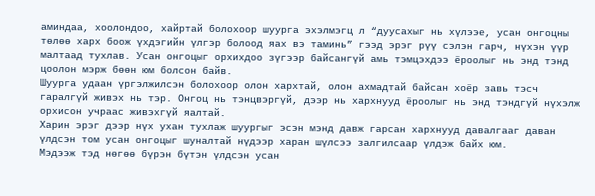аминдаа, хоолондоо, хайртай болохоор шуурга эхэлмэгц л “дуусахыг нь хүлээе, усан онгоцны төлөө харх боож үхдэгийн үлгэр болоод яах вэ таминь” гээд эрэг рүү сэлэн гарч, нүхэн үүр малтаад тухлав. Усан онгоцыг орхихдоо зүгээр байсангүй амь тэмцэхдээ ёроолыг нь энд тэнд цоолон мэрж бөөн юм болсон байв.
Шуурга удаан үргэлжилсэн болохоор олон хархтай, олон ахмадтай байсан хоёр завь тэсч гаралгүй живэх нь тэр. Онгоц нь тэнцвэргүй, дээр нь хархнууд ёроолыг нь энд тэндгүй нүхэлж орхисон учраас живэхгүй яалтай.
Харин эрэг дээр нүх ухан тухлаж шуургыг эсэн мэнд давж гарсан хархнууд давалгааг даван үлдсэн том усан онгоцыг шуналтай нүдээр харан шүлсээ залгилсаар үлдэж байх юм.
Мэдээж тэд нөгөө бүрэн бүтэн үлдсэн усан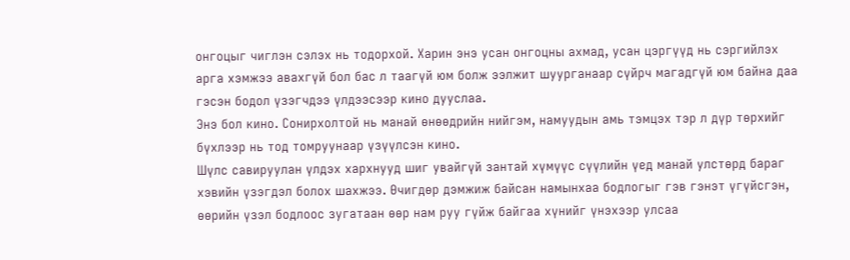онгоцыг чиглэн сэлэх нь тодорхой. Харин энэ усан онгоцны ахмад, усан цэргүүд нь сэргийлэх арга хэмжээ авахгүй бол бас л таагүй юм болж ээлжит шуурганаар сүйрч магадгүй юм байна даа гэсэн бодол үзэгчдээ үлдээсээр кино дууслаа.
Энэ бол кино. Сонирхолтой нь манай өнөөдрийн нийгэм, намуудын амь тэмцэх тэр л дүр төрхийг бүхлээр нь тод томруунаар үзүүлсэн кино.
Шүлс савируулан үлдэх хархнууд шиг увайгүй зантай хүмүүс сүүлийн үед манай улстөрд бараг хэвийн үзэгдэл болох шахжээ. Өчигдөр дэмжиж байсан намынхаа бодлогыг гэв гэнэт үгүйсгэн, өөрийн үзэл бодлоос зугатаан өөр нам руу гүйж байгаа хүнийг үнэхээр улсаа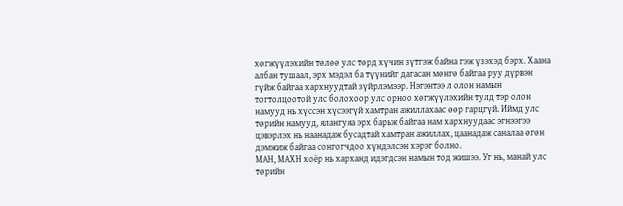хөгжүүлэхийн төлөө улс төрд хүчин зүтгэж байна гэж үзэхэд бэрх. Хаана албан тушаал, эрх мэдэл ба түүнийг дагасан мөнгө байгаа руу дүрвэн гүйж байгаа хархнуудтай зүйрлэмээр. Нэгэнтээ л олон намын тогтолцоотой улс болохоор улс орноо хөгжүүлэхийн тулд тэр олон намууд нь хүссэн хүсээгүй хамтран ажиллахаас өөр гарцгүй. Иймд улс төрийн намууд, ялангуяа эрх барьж байгаа нам хархнуудаас эгнээгээ цэвэрлэх нь наанадаж бусадтай хамтран ажиллах, цаанадаж саналаа өгөн дэмжиж байгаа сонгогчдоо хүндэлсэн хэрэг болно.
МАН, МАХН хоёр нь харханд идэгдсэн намын тод жишээ. Уг нь, манай улс төрийн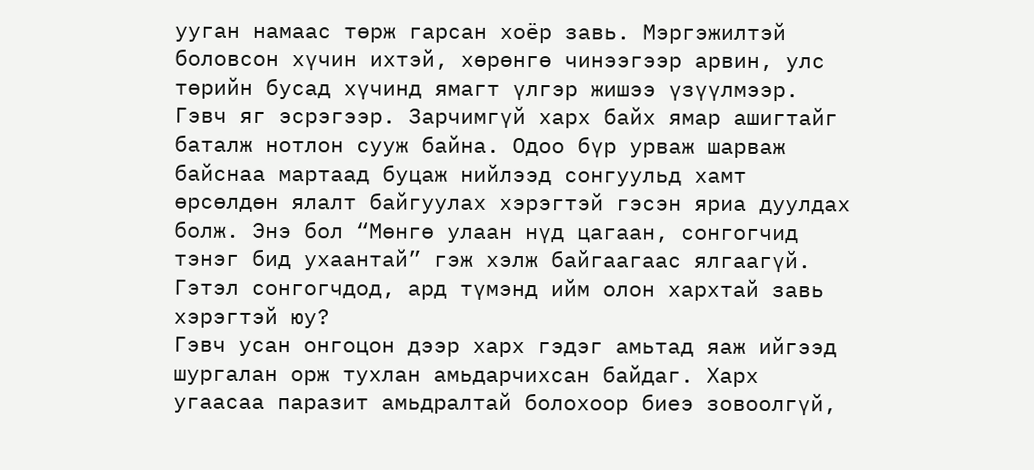ууган намаас төрж гарсан хоёр завь. Мэргэжилтэй боловсон хүчин ихтэй, хөрөнгө чинээгээр арвин, улс төрийн бусад хүчинд ямагт үлгэр жишээ үзүүлмээр. Гэвч яг эсрэгээр. Зарчимгүй харх байх ямар ашигтайг баталж нотлон сууж байна. Одоо бүр урваж шарваж байснаа мартаад буцаж нийлээд сонгуульд хамт өрсөлдөн ялалт байгуулах хэрэгтэй гэсэн яриа дуулдах болж. Энэ бол “Мөнгө улаан нүд цагаан, сонгогчид тэнэг бид ухаантай” гэж хэлж байгаагаас ялгаагүй. Гэтэл сонгогчдод, ард түмэнд ийм олон хархтай завь хэрэгтэй юу?
Гэвч усан онгоцон дээр харх гэдэг амьтад яаж ийгээд шургалан орж тухлан амьдарчихсан байдаг. Харх угаасаа паразит амьдралтай болохоор биеэ зовоолгүй,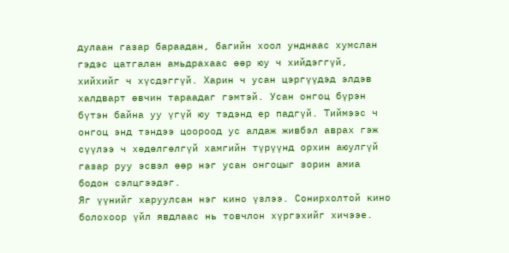дулаан газар бараадан, багийн хоол унднаас хумслан гэдэс цатгалан амьдрахаас өөр юу ч хийдэггүй, хийхийг ч хүсдэггүй. Харин ч усан цэргүүдэд элдэв халдварт өвчин тараадаг гэмтэй. Усан онгоц бүрэн бүтэн байна уу үгүй юу тэдэнд ер падгүй. Тиймээс ч онгоц энд тэндээ цоороод ус алдаж живбэл аврах гэж сүүлээ ч хөдөлгөлгүй хамгийн түрүүнд орхин аюулгүй газар руу эсвэл өөр нэг усан онгоцыг зорин амиа бодон сэлцгээдэг.
Яг үүнийг харуулсан нэг кино үзлээ. Сонирхолтой кино болохоор үйл явдлаас нь товчлон хүргэхийг хичээе.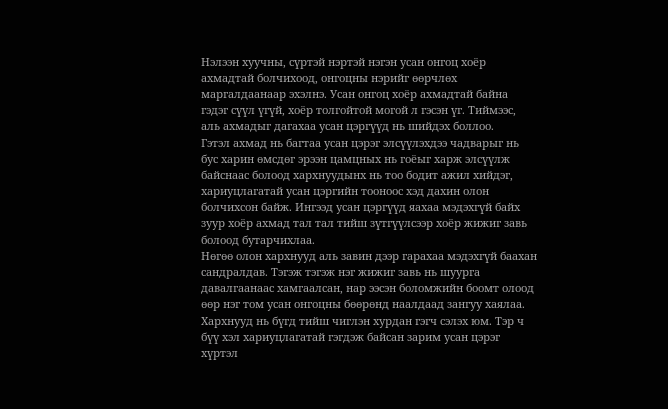Нэлээн хуучны, сүртэй нэртэй нэгэн усан онгоц хоёр ахмадтай болчихоод, онгоцны нэрийг өөрчлөх маргалдаанаар эхэлнэ. Усан онгоц хоёр ахмадтай байна гэдэг сүүл үгүй, хоёр толгойтой могой л гэсэн үг. Тиймээс, аль ахмадыг дагахаа усан цэргүүд нь шийдэх боллоо.
Гэтэл ахмад нь багтаа усан цэрэг элсүүлэхдээ чадварыг нь бус харин өмсдөг эрээн цамцных нь гоёыг харж элсүүлж байснаас болоод хархнуудынх нь тоо бодит ажил хийдэг, хариуцлагатай усан цэргийн тооноос хэд дахин олон болчихсон байж. Ингээд усан цэргүүд яахаа мэдэхгүй байх зуур хоёр ахмад тал тал тийш зүтгүүлсээр хоёр жижиг завь болоод бутарчихлаа.
Нөгөө олон хархнууд аль завин дээр гарахаа мэдэхгүй баахан сандралдав. Тэгэж тэгэж нэг жижиг завь нь шуурга давалгаанаас хамгаалсан, нар ээсэн боломжийн боомт олоод өөр нэг том усан онгоцны бөөрөнд наалдаад зангуу хаялаа.
Хархнууд нь бүгд тийш чиглэн хурдан гэгч сэлэх юм. Тэр ч бүү хэл хариуцлагатай гэгдэж байсан зарим усан цэрэг хүртэл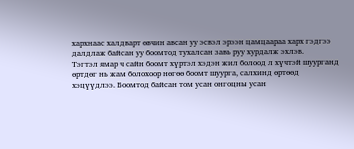хархнаас халдварт өвчин авсан уу эсвэл эрээн цамцаараа харх гэдгээ далдлаж байсан уу боомтод тухалсан завь руу хурдалж эхлэв.
Тэгтэл ямар ч сайн боомт хүртэл хэдэн жил болоод л хүчтэй шуурганд өртдөг нь жам болохоор нөгөө боомт шуурга, салхинд өртөөд хэцүүдлээ. Боомтод байсан том усан онгоцны усан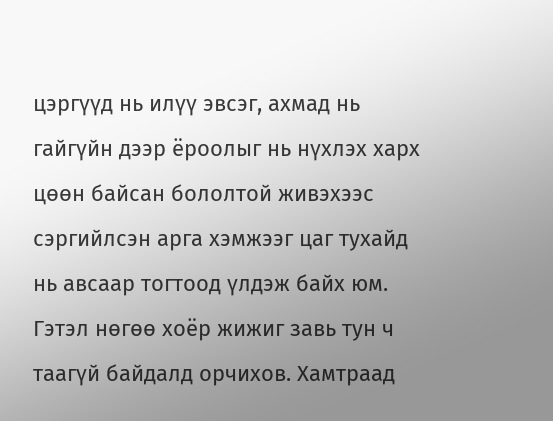цэргүүд нь илүү эвсэг, ахмад нь гайгүйн дээр ёроолыг нь нүхлэх харх цөөн байсан бололтой живэхээс сэргийлсэн арга хэмжээг цаг тухайд нь авсаар тогтоод үлдэж байх юм.
Гэтэл нөгөө хоёр жижиг завь тун ч таагүй байдалд орчихов. Хамтраад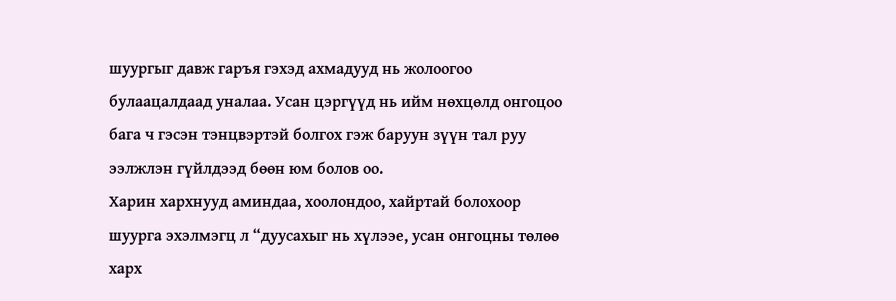шуургыг давж гаръя гэхэд ахмадууд нь жолоогоо булаацалдаад уналаа. Усан цэргүүд нь ийм нөхцөлд онгоцоо бага ч гэсэн тэнцвэртэй болгох гэж баруун зүүн тал руу ээлжлэн гүйлдээд бөөн юм болов оо.
Харин хархнууд аминдаа, хоолондоо, хайртай болохоор шуурга эхэлмэгц л “дуусахыг нь хүлээе, усан онгоцны төлөө харх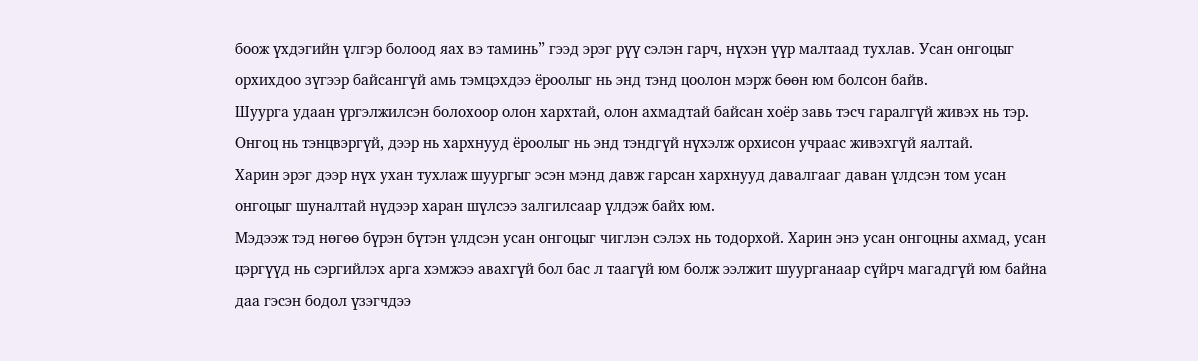боож үхдэгийн үлгэр болоод яах вэ таминь” гээд эрэг рүү сэлэн гарч, нүхэн үүр малтаад тухлав. Усан онгоцыг орхихдоо зүгээр байсангүй амь тэмцэхдээ ёроолыг нь энд тэнд цоолон мэрж бөөн юм болсон байв.
Шуурга удаан үргэлжилсэн болохоор олон хархтай, олон ахмадтай байсан хоёр завь тэсч гаралгүй живэх нь тэр. Онгоц нь тэнцвэргүй, дээр нь хархнууд ёроолыг нь энд тэндгүй нүхэлж орхисон учраас живэхгүй яалтай.
Харин эрэг дээр нүх ухан тухлаж шуургыг эсэн мэнд давж гарсан хархнууд давалгааг даван үлдсэн том усан онгоцыг шуналтай нүдээр харан шүлсээ залгилсаар үлдэж байх юм.
Мэдээж тэд нөгөө бүрэн бүтэн үлдсэн усан онгоцыг чиглэн сэлэх нь тодорхой. Харин энэ усан онгоцны ахмад, усан цэргүүд нь сэргийлэх арга хэмжээ авахгүй бол бас л таагүй юм болж ээлжит шуурганаар сүйрч магадгүй юм байна даа гэсэн бодол үзэгчдээ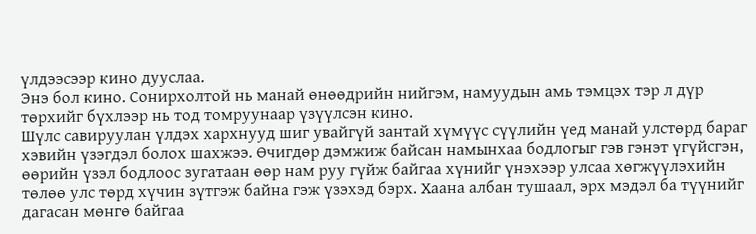үлдээсээр кино дууслаа.
Энэ бол кино. Сонирхолтой нь манай өнөөдрийн нийгэм, намуудын амь тэмцэх тэр л дүр төрхийг бүхлээр нь тод томруунаар үзүүлсэн кино.
Шүлс савируулан үлдэх хархнууд шиг увайгүй зантай хүмүүс сүүлийн үед манай улстөрд бараг хэвийн үзэгдэл болох шахжээ. Өчигдөр дэмжиж байсан намынхаа бодлогыг гэв гэнэт үгүйсгэн, өөрийн үзэл бодлоос зугатаан өөр нам руу гүйж байгаа хүнийг үнэхээр улсаа хөгжүүлэхийн төлөө улс төрд хүчин зүтгэж байна гэж үзэхэд бэрх. Хаана албан тушаал, эрх мэдэл ба түүнийг дагасан мөнгө байгаа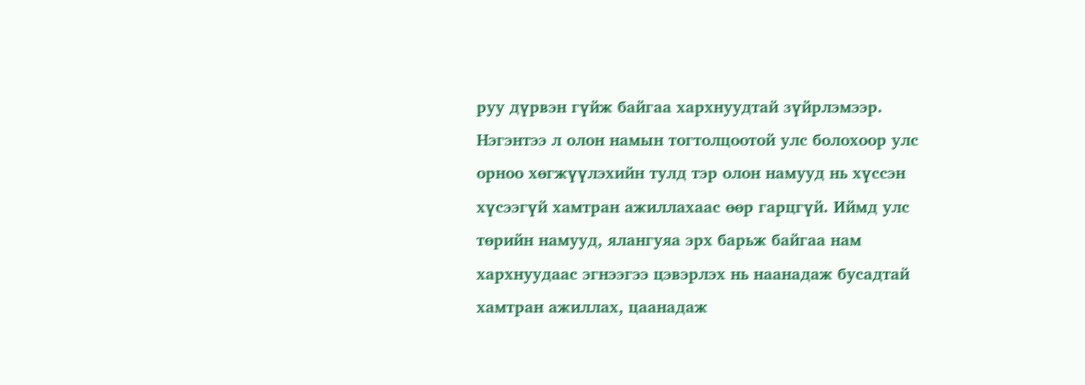руу дүрвэн гүйж байгаа хархнуудтай зүйрлэмээр. Нэгэнтээ л олон намын тогтолцоотой улс болохоор улс орноо хөгжүүлэхийн тулд тэр олон намууд нь хүссэн хүсээгүй хамтран ажиллахаас өөр гарцгүй. Иймд улс төрийн намууд, ялангуяа эрх барьж байгаа нам хархнуудаас эгнээгээ цэвэрлэх нь наанадаж бусадтай хамтран ажиллах, цаанадаж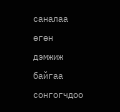саналаа өгөн дэмжиж байгаа сонгогчдоо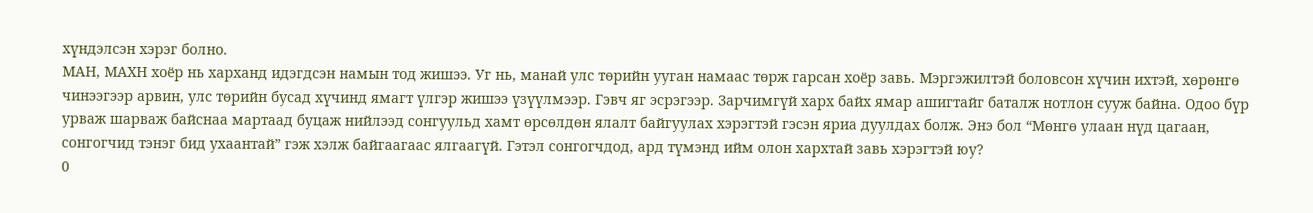хүндэлсэн хэрэг болно.
МАН, МАХН хоёр нь харханд идэгдсэн намын тод жишээ. Уг нь, манай улс төрийн ууган намаас төрж гарсан хоёр завь. Мэргэжилтэй боловсон хүчин ихтэй, хөрөнгө чинээгээр арвин, улс төрийн бусад хүчинд ямагт үлгэр жишээ үзүүлмээр. Гэвч яг эсрэгээр. Зарчимгүй харх байх ямар ашигтайг баталж нотлон сууж байна. Одоо бүр урваж шарваж байснаа мартаад буцаж нийлээд сонгуульд хамт өрсөлдөн ялалт байгуулах хэрэгтэй гэсэн яриа дуулдах болж. Энэ бол “Мөнгө улаан нүд цагаан, сонгогчид тэнэг бид ухаантай” гэж хэлж байгаагаас ялгаагүй. Гэтэл сонгогчдод, ард түмэнд ийм олон хархтай завь хэрэгтэй юу?
0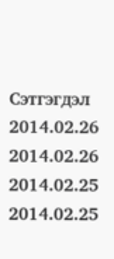Сэтгэгдэл
2014.02.26
2014.02.26
2014.02.25
2014.02.25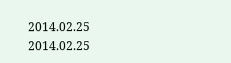2014.02.25
2014.02.25